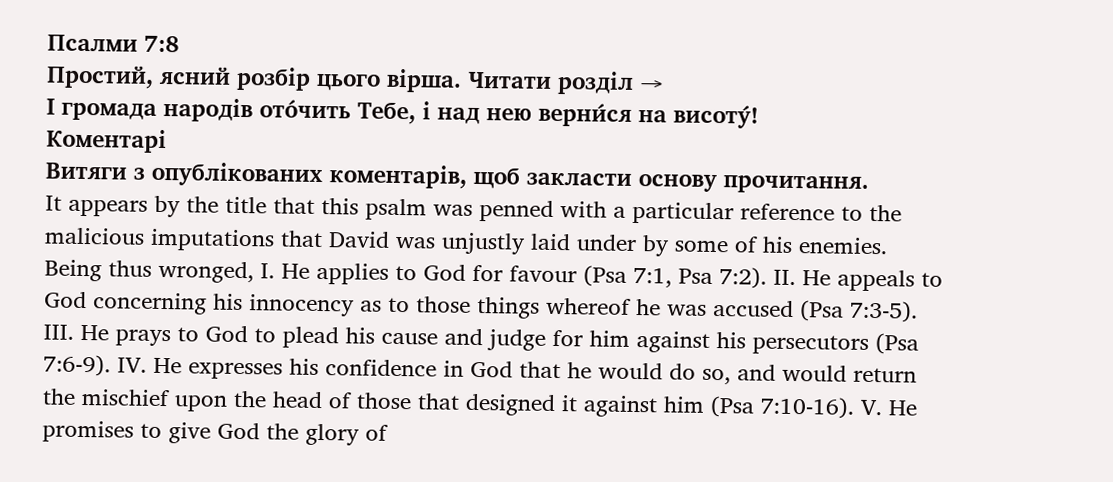Псалми 7:8
Простий, ясний розбір цього вірша. Читати розділ →
І громада народів ото́чить Тебе, і над нею верни́ся на висоту́!
Коментарі
Витяги з опублікованих коментарів, щоб закласти основу прочитання.
It appears by the title that this psalm was penned with a particular reference to the malicious imputations that David was unjustly laid under by some of his enemies. Being thus wronged, I. He applies to God for favour (Psa 7:1, Psa 7:2). II. He appeals to God concerning his innocency as to those things whereof he was accused (Psa 7:3-5). III. He prays to God to plead his cause and judge for him against his persecutors (Psa 7:6-9). IV. He expresses his confidence in God that he would do so, and would return the mischief upon the head of those that designed it against him (Psa 7:10-16). V. He promises to give God the glory of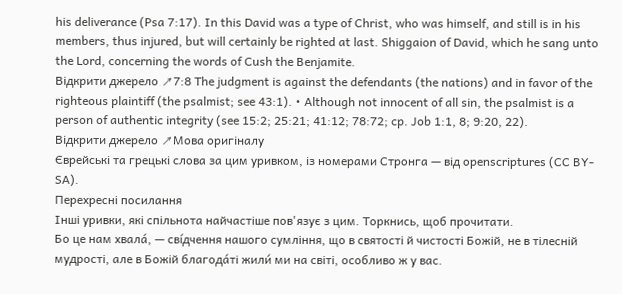his deliverance (Psa 7:17). In this David was a type of Christ, who was himself, and still is in his members, thus injured, but will certainly be righted at last. Shiggaion of David, which he sang unto the Lord, concerning the words of Cush the Benjamite.
Відкрити джерело ↗7:8 The judgment is against the defendants (the nations) and in favor of the righteous plaintiff (the psalmist; see 43:1). • Although not innocent of all sin, the psalmist is a person of authentic integrity (see 15:2; 25:21; 41:12; 78:72; cp. Job 1:1, 8; 9:20, 22).
Відкрити джерело ↗Мова оригіналу
Єврейські та грецькі слова за цим уривком, із номерами Стронга — від openscriptures (CC BY-SA).
Перехресні посилання
Інші уривки, які спільнота найчастіше пов'язує з цим. Торкнись, щоб прочитати.
Бо це нам хвала́, — сві́дчення нашого сумління, що в святості й чистості Божій, не в тілесній мудрості, але в Божій благода́ті жили́ ми на світі, особливо ж у вас.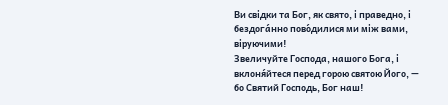Ви свідки та Бог, як свято, і праведно, і бездога́нно пово́дилися ми між вами, віруючими!
Звеличуйте Господа, нашого Бога, і вклоня́йтеся перед горою святою Його, — бо Святий Господь, Бог наш!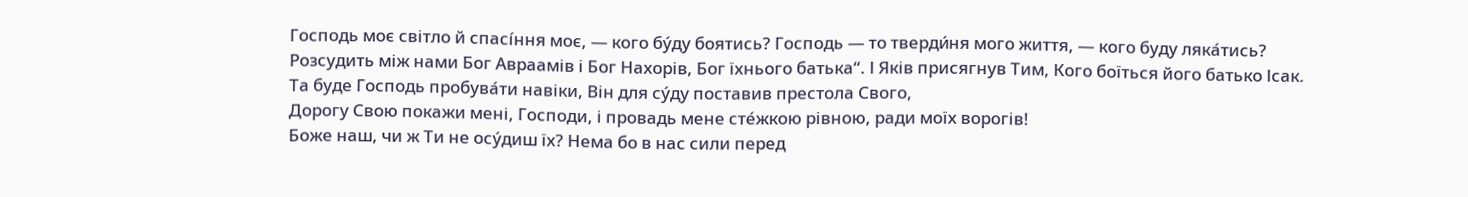Господь моє світло й спасі́ння моє, — кого бу́ду боятись? Господь — то тверди́ня мого життя, — кого буду ляка́тись?
Розсудить між нами Бог Авраамів і Бог Нахорів, Бог їхнього батька“. І Яків присягнув Тим, Кого боїться його батько Ісак.
Та буде Господь пробува́ти навіки, Він для су́ду поставив престола Свого,
Дорогу Свою покажи мені, Господи, і провадь мене сте́жкою рівною, ради моїх ворогів!
Боже наш, чи ж Ти не осу́диш їх? Нема бо в нас сили перед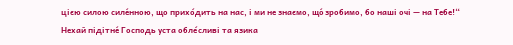цією силою силе́нною, що прихо́дить на нас, і ми не знаємо, що́ зробимо, бо наші очі — на Тебе!“
Нехай підітне́ Господь уста обле́сливі та язика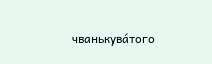чванькува́того